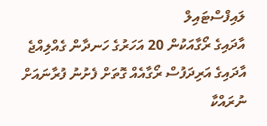ލައިފްސްޓައިލް
އާދައިގެ ރޯގާއަކުން 20 އަހަރުގެ ހަނދާން ގެއްލިއްޖެ
އާދައިގެ އަރިދަފުސް ރޯގާއެއް ގޮތަށް ފެށުނު ފުރާނައަށް ނުރައްކާ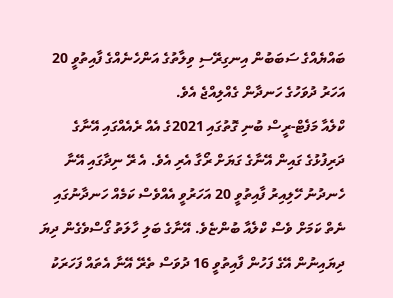ބައްޔެއްގެ ސަބަބުން އިނގިރޭސި ވިލާތުގެ އަންހެނެއްގެ ފާއިތުވީ 20 އަހަރު ދުވަހުގެ ހަނދާން ގެއްލިއްޖެ އެވެ.
ކްލެއާ މަފެޓް-ރީސް ބުނި ގޮތުގައި 2021ގެ އެއް ރެއެއްގައި އޭނާގެ ދަރިފުޅުގެ ގައިން އޭނާގެ ގަޔަށް ރޯގާ އެރި އެވެ. އެ ރޭ ނިދާގައި އޭނާ ހެނދުނު ހޭލިއިރު ފާއިތުވީ 20 އަހަރުވީ އެއްވެސް ކަމެއް ހަނދާނުގައި ނެތް ކަމަށް ވެސް ކްލެއާ ބުންޏެވެ. އޭނާގެ ބަލި ހާލަތު ގޯސްވެގެން ދިޔަ ދިޔައިނުން އޭގެ ފަހުން ފާއިތުވީ 16 ދުވަސް ތެރޭ އޭނާ އެތައް ފަހަރަކު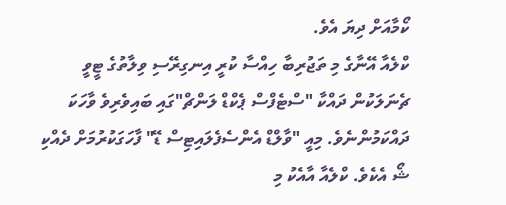ކޯމާއަށް ދިޔަ އެވެ.
ކްލެއާ އޭނާގެ މި ތަޖުރިބާ ހިއްސާ ކުރީ އިނގިރޭސި ވިލާތުގެ ޓީވީ ޗެނަލަކުން ދައްކާ "ސްޓެފްސް ޕެކްޑް ލަންޗް"ގައި ބައިވެރިވެ ވާހަކަ ދައްކަމުންނެވެ. މިއީ "ވާލްޑް އެންސެފެލައިޓިސް ޑޭ" ފާހަގަކުރުމަށް ދެއްކި ޝޯ އެކެވެ. ކްލެއާ އާއެކު މި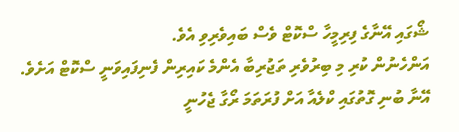ޝޯގައި އޭނާގެ ފިރިމީހާ ސްކޮޓް ވެސް ބައިވެރިވި އެވެ.
އަންހެނުން ކުރި މި ބިރުވެރި ތަޖުރިބާ އެންމެ ކައިރިން ފެނިފައިވަނީ ސްކޮޓް އަށެވެ. އޭނާ ބުނި ގޮތުގައި ކްލެއާ އަށް ފުރަތަމަ ރޯގާ ޖެހުނީ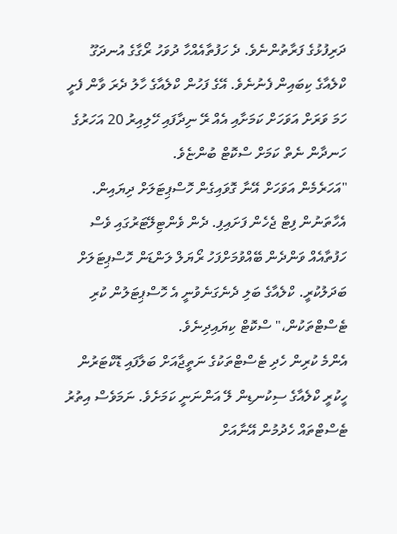ދަރިފުޅުގެ ފަރާތުންނެވެ. ދެ ހަފުތާއެއްހާ ދުވަހު ރޯގާގެ އުނދަގޫ ކްލެއާގެ ކިބައިން ފެނުނެވެ. އޭގެ ފަހުން ކްލެއާގެ ހާލު ދެރަ ވާން ފެށީ ހަމަ ވަރަށް އަވަހަށް ކަމަށާއި އެއް ރޭ ނިދާފައި ހޭލިއިރު 20 އަހަރުގެ ހަނދާން ނެތް ކަމަށް ސްކޮޓް ބުންޏެވެ.
"އަހަރެމެން އަވަހަށް އޭނާ ގޮވައިގެން ހޮސްޕިޓަލަށް ދިޔައިން. އެހާތަނުން ފިޓް ޖެހެން ފަށައިފި. ދެން ވެންޓިލޭޓަރުގައި ވެސް ހަފުތާއެއް ވަންދެން ބޭއްވުމަށްފަހު ރޯޔަލް ލަންޑަން ހޮސްޕިޓަލަށް ބަދަލުކުރީ. ކްލެއާގެ ބަލި ދެނެގަނެވުނީ އެ ހޮސްޕިޓަލުން ކުރި ޓެސްޓްތަކުން،" ސްކޮޓް ކިޔައިދިނެވެ.
އެންމެ ކުރިން ހެދި ޓެސްޓްތަކުގެ ނަތީޖާއަށް ބަލާފައި ޑޮކްޓަރުން ހީކުރީ ކްލެއާގެ ސިކުނޑިން ލޭ އަންނަނީ ކަމަށެވެ. ނަމަވެސް އިތުރު ޓެސްޓްތައް ހެދުމުން އޭނާއަށް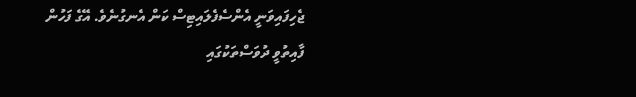ޖެހިފައިވަނީ އެންސެފެލައިޓިސް ކަން އެނގުނެވެ. އޭގެ ފަހުން ފާއިތުވީ ދުވަސްތަކުގައި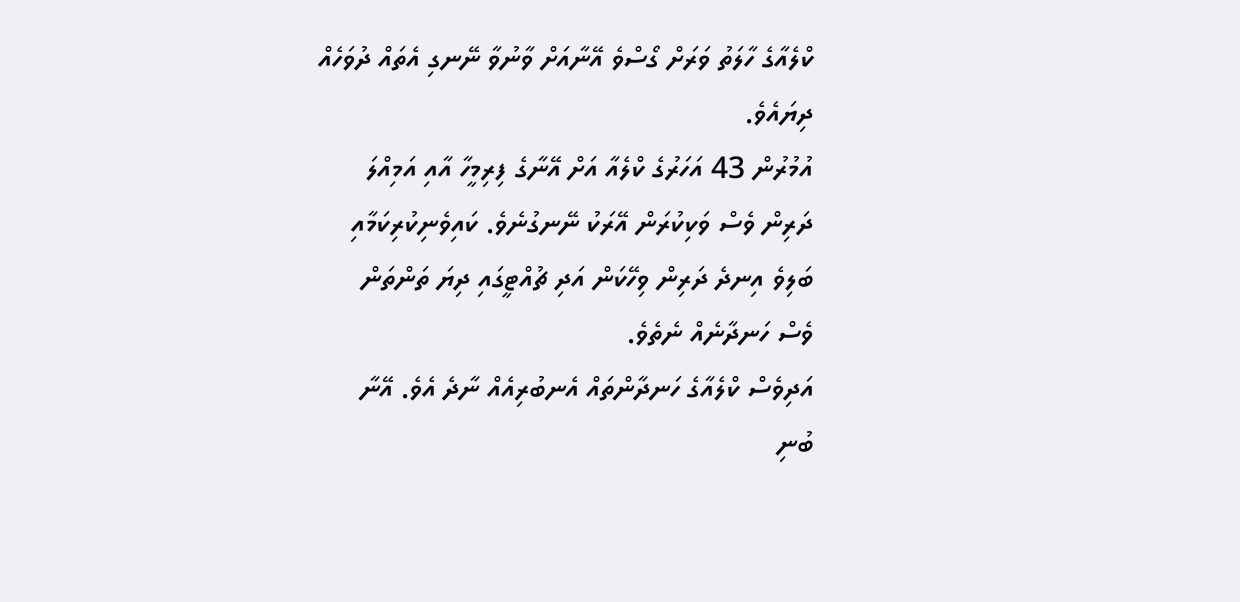ކްލެއާގެ ހާލަތު ވަރަށް ގޯސްވެ އޭނާއަށް ވާނުވާ ނޭނގި އެތައް ދުވަހެއް ދިޔައެވެ.
އުމުރުން 43 އަހަރުގެ ކްލެއާ އަށް އޭނާގެ ފިރިމީހާ އާއި އަމިއްލަ ދަރިން ވެސް ވަކިކުރަން އޭރަކު ނޭނގުނެވެ. ކައިވެނިކުރިކަމާއި ބަލިވެ އިނދެ ދަރިން ވިހޭކަން އަދި ޗުއްޓީގައި ދިޔަ ތަންތަން ވެސް ހަނދާނެއް ނެތެވެ.
އަދިވެސް ކްލެއާގެ ހަނދާންތައް އެނބުރިއެއް ނާދެ އެވެ. އޭނާ ބުނި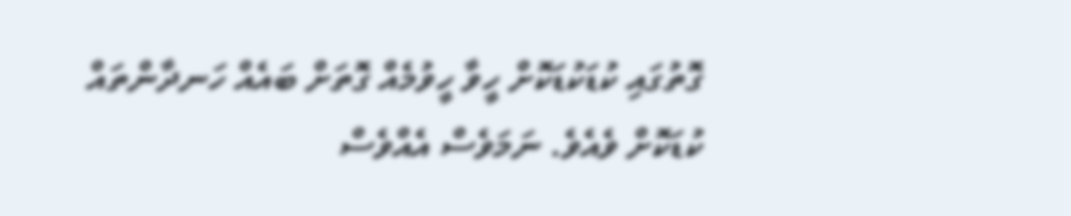ގޮތުގައި ކުޑަކުޑަކޮށް ހީވާ ހީވުމެއް ގޮތަށް ބައެއް ހަނދާންތައް ކުޑަކޮށް ވެއެވެ. ނަމަވެސް އެއްވެސް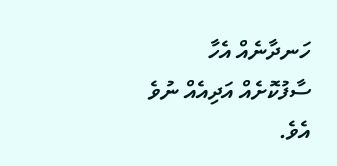ހަނދާނެއް އެހާ ސާފުކޮށެއް އަދިއެއް ނުވެ އެވެ.